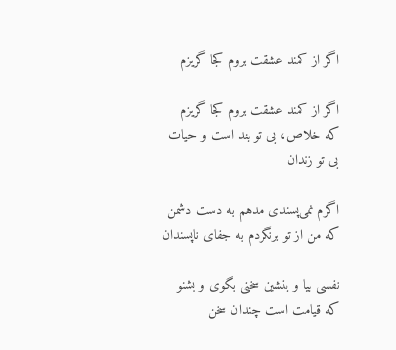اگر از کمند عشقت بروم کجا گریزم

اگر از کمند عشقت بروم کجا گریزم
که خلاص، بی تو بند است و حیات بی تو زندان

اگرم نمی‌پسندی مدهم به دست دشمن
که من از تو برنگردم به جفای ناپسندان

نفسی بیا و بنشین سخنی بگوی و بشنو
که قیامت است چندان سخن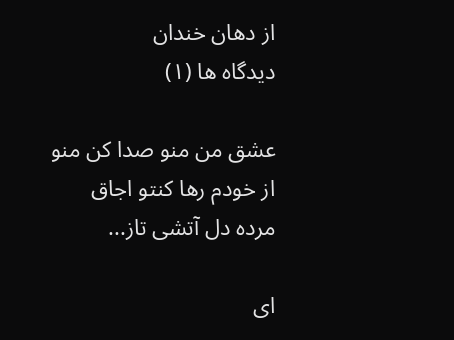از دهان خندان
دیدگاه ها (۱)

عشق من منو صدا کن منو از خودم رها کنتو اجاق مرده دل آتشی تاز...

ای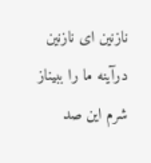نازنین ای نازنین درآینه ما را ببیناز شرم این صد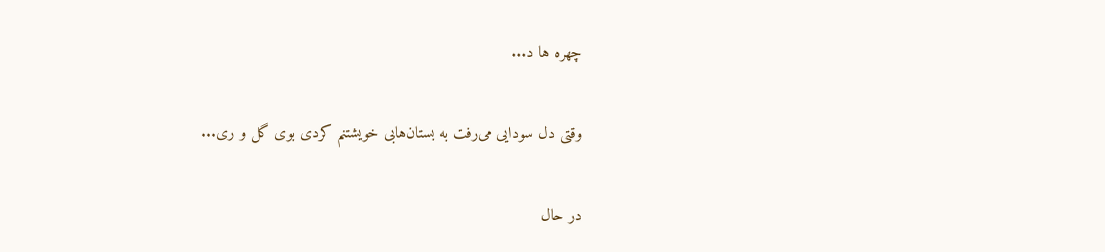چهره ها د...

وقتی دل سودایی می‌رفت به بستان‌هابی خویشتنم کردی بوی گل و ری...

در حال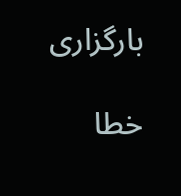بارگزاری

خطا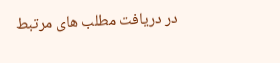در دریافت مطلب های مرتبط